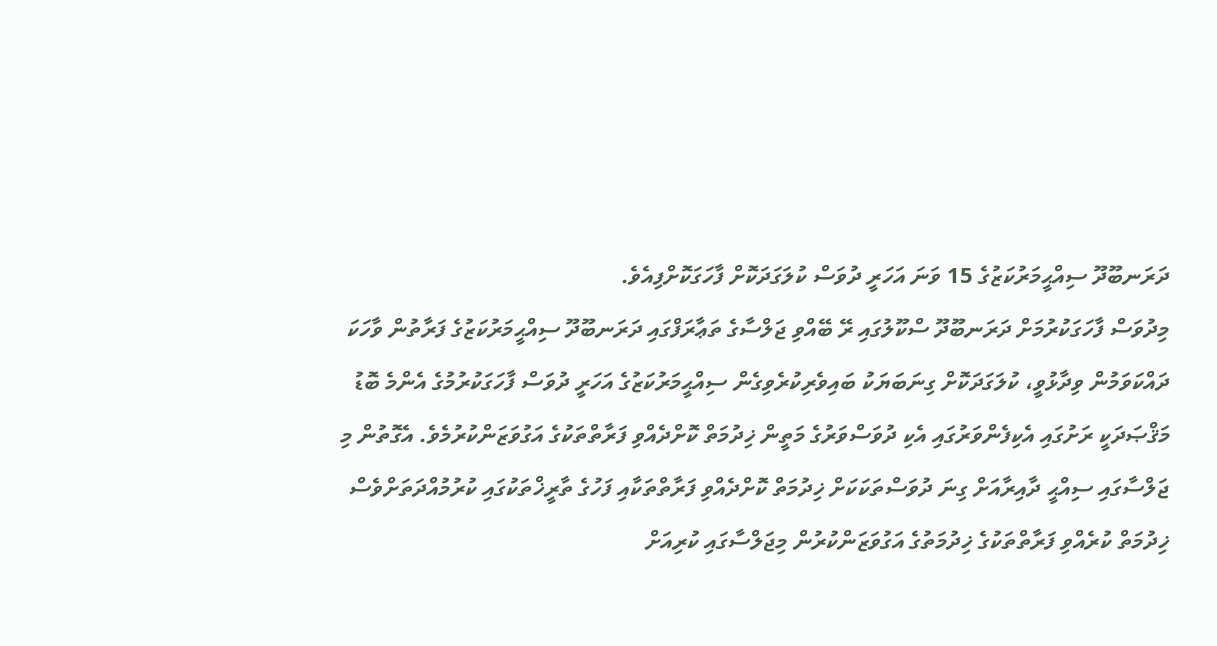ދަރަނބޫދޫ ސިއްޙީމަރުކަޒުގެ 15 ވަނަ އަހަރީ ދުވަސް ކުލަގަދަކޮށް ފާހަގަކޮށްފިއެވެ.
މިދުވަސް ފާހަގަކުރުމަށް ދަރަނބޫދޫ ސްކޫލުގައި ރޭ ބޭއްވި ޖަލްސާގެ ތަޢާރަފްގައި ދަރަނބޫދޫ ސިއްޙީމަރުކަޒުގެ ފަރާތުން ވާހަކަ ދައްކަވަމުން ވިދާޅުވީ، ކުލަގަދަކޮށް ގިނަބަޔަކު ބައިވެރިކުރެވިގެން ސިއްޙީމަރުކަޒުގެ އަހަރީ ދުވަސް ފާހަގަކުރުމުގެ އެންމެ ބޮޑު މަޤްޞަދަކީ ރަށުގައި އެކިފެންވަރުގައި އެކި ދުވަސްވަރުގެ މަތީން ޚިދުމަތް ކޮށްދެއްވި ފަރާތްތަކުގެ އަގުވަޒަންކުރުމެވެ. އެގޮތުން މި ޖަލްސާގައި ސިއްޙީ ދާއިރާއަށް ގިނަ ދުވަސްތަކަކަށް ޚިދުމަތް ކޮށްދެއްވި ފަރާތްތަކާއި ފަހުގެ ތާރީޚްތަކުގައި ކުރުމުއްދަތަށްވެސް ޚިދުމަތް ކުރެއްވި ފަރާތްތަކުގެ ޚިދުމަތުގެ އަގުވަޒަންކުރުން މިޖަލްސާގައި ކުރިއަށް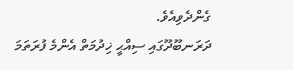ގެންދެވިއެވެ.
ދަރަނބޫދޫގައި ސިއްޙީ ޚިދުމަތް އެންމެ ފުރަތަމަ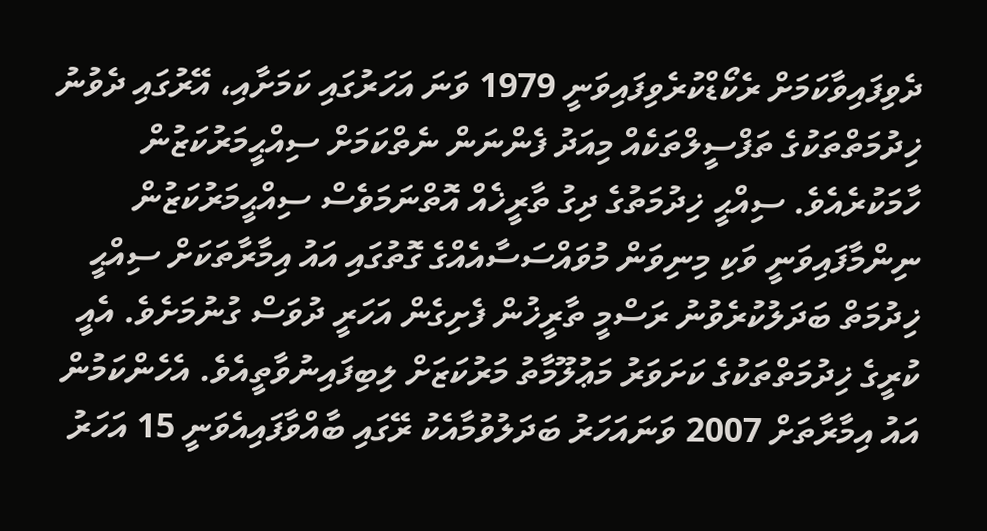ދެވިފައިވާކަމަށް ރެކޯޑްކުރެވިފައިވަނީ 1979 ވަނަ އަހަރުގައި ކަމަށާއި، އޭރުގައި ދެވުނު ޚިދުމަތްތަކުގެ ތަފްސީލްތަކެއް މިއަދު ފެންނަން ނެތްކަމަށް ސިއްޙީމަރުކަޒުން ހާމަކުރެއެވެ. ސިއްޙީ ޚިދުމަތުގެ ދިގު ތާރީޚެއް އޮތްނަމަވެސް ސިއްޙީމަރުކަޒުން ނިންމާފައިވަނީ ވަކި މިނިވަން މުވައްސަސާއެއްގެ ގޮތުގައި އައު އިމާރާތަކަށް ސިއްޙީ ޚިދުމަތް ބަދަލުކުރެވުނު ރަސްމީ ތާރީޚުން ފެށިގެން އަހަރީ ދުވަސް ގުނުމަށެވެ. އެއީ ކުރީގެ ޚިދުމަތްތަކުގެ ކަށަވަރު މަޢުލޫމާތު މަރުކަޒަށް ލިބިފައިނުވާތީއެވެ. އެހެންކަމުން އައު އިމާރާތަށް 2007 ވަނައަހަރު ބަދަލުވުމާއެކު ރޭގައި ބާއްވާފައިއެވަނީ 15 އަހަރު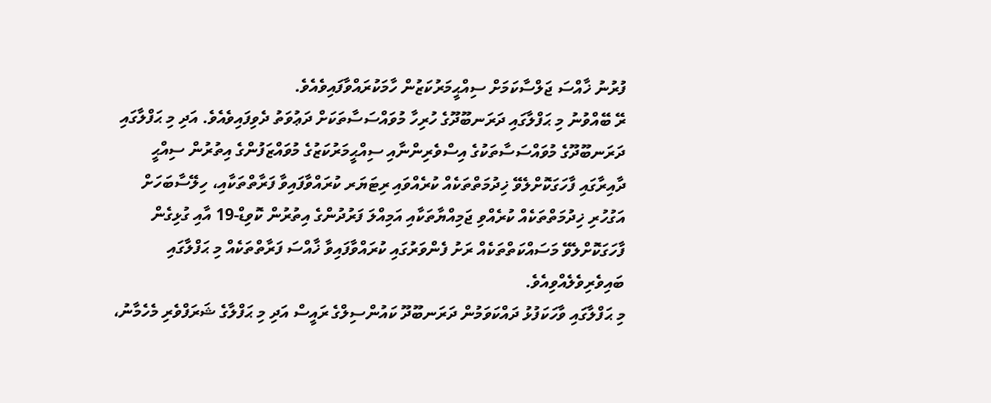ފުރުނު ޚާއްސަ ޖަލްސާކަމަށް ސިއްޙީމަރުކަޒުން ހާމަކުރައްވާފައިވެއެވެ.
ރޭ ބޭއްވުނު މި ޙަފްލާގައި ދަރަނބޫދޫގެ ހުރިހާ މުވައްސަސާތަކަށް ދަޢުވަތު ދެވިފައިވެއެވެ. އަދި މި ޙަފްލާގައި ދަރަނބޫދޫގެ މުވައްސަސާތަކުގެ އިސްވެރިންނާއި ސިއްޙީމަރުކަޒުގެ މުވައްޒަފުންގެ އިތުރުން ސިއްޙީ ދާއިރާގައި ފާހަގަކޮށްލެވޭ ޚިދުމަތްތަކެއް ކުރެއްވައި ރިޓަޔަރ ކުރައްވާފައިވާ ފަރާތްތަކާއި، ހިލޭސާބަހަށް އަގުހުރި ޚިދުމަތްތަކެއް ކުރެއްވި ޖަމިއްޔާތަކާއި އަމިއްލަ ފަރުދުންގެ އިތުރުން ކޮވިޑް-19 އާއި ގުޅިގެން ފާހަގަކޮށްލެވޭ މަސައްކަތްތަކެއް ރަށު ފެންވަރުގައި ކުރައްވާފައިވާ ޚާއްސަ ފަރާތްތަކެއް މި ޙަފްލާގައި ބައިވެރިވެލެއްވިއެވެ.
މި ޙަފްލާގައި ވާހަކަފުޅު ދައްކަވަމުން ދަރަނބޫދޫ ކައުންސިލްގެ ރައީސް އަދި މި ޙަފްލާގެ ޝަރަފްވެރި މެހެމާނު،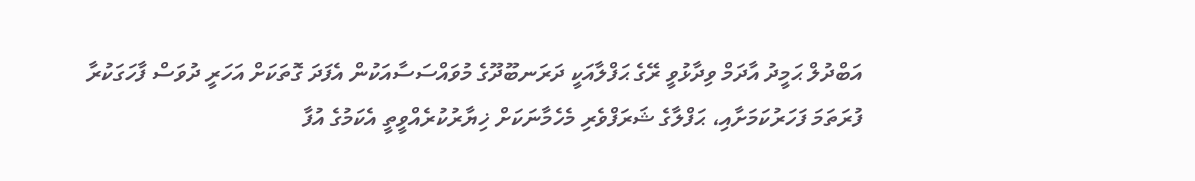އަބްދުލް ޙަމީދު އާދަމް ވިދާޅުވީ ރޭގެ ޙަފްލާއަކީ ދަރަނބޫދޫގެ މުވައްސަސާއަކުން އެފަދަ ގޮތަކަށް އަހަރީ ދުވަސް ފާހަގަކުރާ ފުރަތަމަ ފަހަރުކަމަށާއި، ޙަފްލާގެ ޝަރަފްވެރި މެހެމާނަކަށް ޚިޔާރުކުރެއްވީތީ އެކަމުގެ އުފާ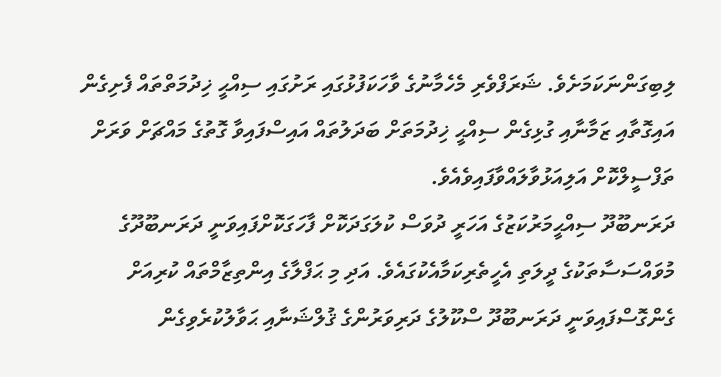ލިބިގަންނަކަމަށެވެ. ޝަރަފްވެރި މެހެމާނުގެ ވާހަކަފުޅުގައި ރަށުގައި ސިއްޙީ ޚިދުމަތްތައް ފެށިގެން އައިގޮތާއި ޒަމާނާއި ގުޅިގެން ސިއްޙީ ޚިދުމަތަށް ބަދަލުތައް އައިސްފައިވާ ގޮތުގެ މައްޗަށް ވަރަށް ތަފްސީލްކޮށް އަލިއަޅުވާލައްވާފައިވެއެވެ.
ދަރަނބޫދޫ ސިއްޙީމަރުކަޒުގެ އަހަރީ ދުވަސް ކުލަގަދަކޮށް ފާހަގަކޮށްފައިވަނީ ދަރަނބޫދޫގެ މުވައްސަސާތަކުގެ ދީލަތި އެހީތެރިކަމާއެކުގައެވެ. އަދި މި ޙަފްލާގެ އިންތިޒާމްތައް ކުރިއަށް ގެންގޮސްފައިވަނީ ދަރަނބޫދޫ ސްކޫލުގެ ދަރިވަރުންގެ ޤުލްޝަނާއި ޙަވާލުކުރެވިގެން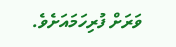ވަރަށް ފުރިހަމައަށެވެ.